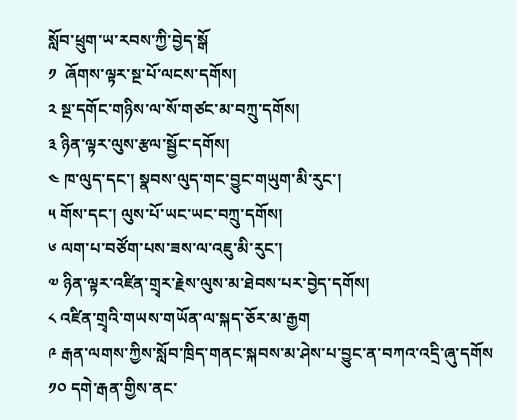སློབ་ཕྲུག་ཡ་རབས་ཀྱི་བྱེད་སྒོ
༡  ཞོགས་ལྟར་སྔ་པོ་ལངས་དགོས།
༢ སྔ་དགོང་གཉིས་ལ་སོ་གཙང་མ་བཀྲུ་དགོས།
༣ ཉིན་ལྟར་ལུས་རྩལ་སྦྱོང་དགོས།
༤ ཁ་ལུད་དང་། སྣབས་ལུད་གང་བྱུང་གཡུག་མི་རུང་།
༥ གོས་དང་། ལུས་པོ་ཡང་ཡང་བཀྲུ་དགོས།
༦ ལག་པ་བཙོག་པས་ཟས་ལ་འཇུ་མི་རུང་།
༧ ཉིན་ལྟར་འཛིན་གྲྭར་རྗེས་ལུས་མ་ཐེབས་པར་བྱེད་དགོས།
༨ འཛིན་གྲྭའི་གཡས་གཡོན་ལ་སྐད་ཅོར་མ་རྒྱག
༩ རྒན་ལགས་ཀྱིས་སློབ་ཁྲིད་གནང་སྐབས་མ་ཤེས་པ་བྱུང་ན་བཀའ་འདྲི་ཞུ་དགོས
༡༠ དགེ་རྒན་གྱིས་ནང་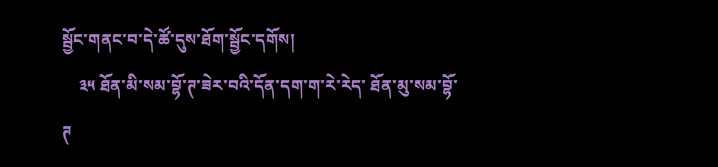སྦྱོང་གནང་བ་དེ་ཚོ་དུས་ཐོག་སྦྱོང་དགོས།
    ༣༥ ཐོན་མི་སམ་བྷོ་ཊ་ཟེར་བའི་དོན་དག་ག་རེ་རེད་ ཐོན་མུ་སམ་བྷོ་ཊ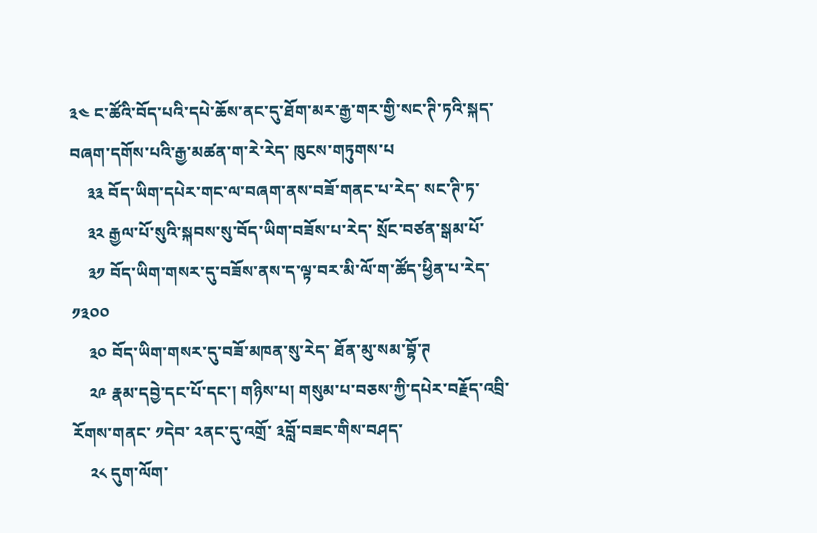༣༤ ང་ཚོའི་བོད་པའི་དཔེ་ཆོས་ནང་དུ་ཐོག་མར་རྒྱ་གར་གྱི་སང་ཊི་ཏའི་སྐད་བཞག་དགོས་པའི་རྒྱ་མཚན་ག་རེ་རེད་ ཁུངས་གཏུགས་པ
    ༣༣ བོད་ཡིག་དཔེར་གང་ལ་བཞག་ནས་བཟོ་གནང་པ་རེད་ སང་ཊི་ཏ་
    ༣༢ རྒྱལ་པོ་སུའི་སྐབས་སུ་བོད་ཡིག་བཟོས་པ་རེད་ སྲོང་བཙན་སྒམ་པོ་
    ༣༡ བོད་ཡིག་གསར་དུ་བཟོས་ནས་ད་ལྟ་བར་མི་ལོ་ག་ཚོད་ཕྱིན་པ་རེད་ ༡༣༠༠
    ༣༠ བོད་ཡིག་གསར་དུ་བཟོ་མཁན་སུ་རེད་ ཐོན་མུ་སམ་བྷོ་ཊ
    ༢༩ རྣམ་དབྱེ་དང་པོ་དང་། གཉིས་པ། གསུམ་པ་བཅས་ཀྱི་དཔེར་བརྗོད་འབྲི་རོགས་གནང་ ༡དེབ་ ༢ནང་དུ་འགྲོ་ ༣བློ་བཟང་གིས་བཤད་
    ༢༨ དུག་ལོག་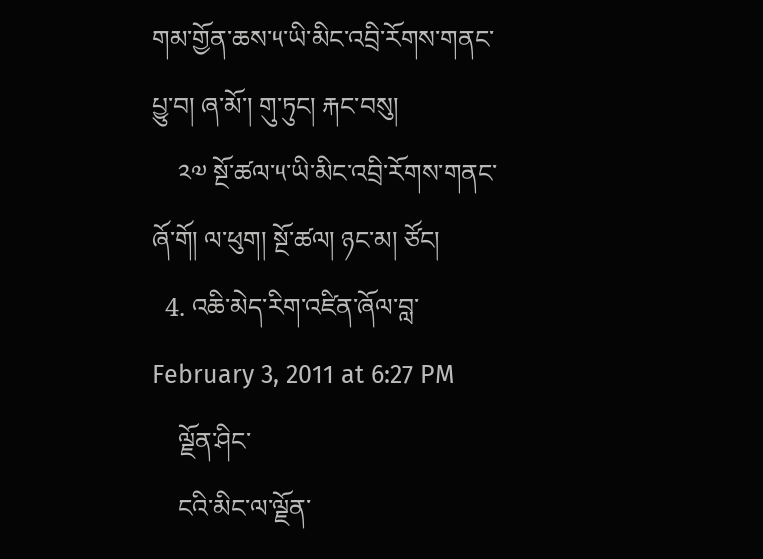གམ་གྱོན་ཆས་༥་ཡི་མིང་འབྲི་རོགས་གནང་ པྱུ་བ། ཞ་མོ་། གུ་ཏུང། རྐང་བསུ།
    ༢༧ སྔོ་ཚལ་༥་ཡི་མིང་འབྲི་རོགས་གནང་ ཞོ་གོ། ལ་ཕུག། སྔོ་ཚལ། ཉང་མ། ཙོང།
  4. འཆི་མེད་རིག་འཛིན་ཞོལ་བླ་February 3, 2011 at 6:27 PM
    ལྗོན་ཤིང་
    ངའི་མིང་ལ་ལྗོན་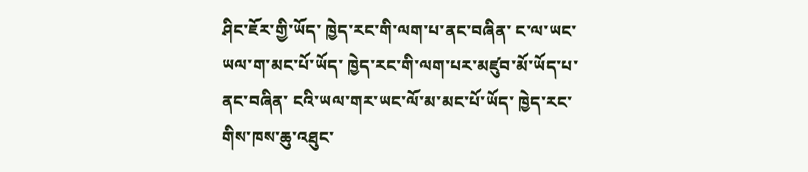ཤིང་ཇོར་གྱི་ཡོད་ ཁྱེད་རང་གི་ལག་པ་ནང་བཞིན་ ང་ལ་ཡང་ཡལ་ག་མང་པོ་ཡོད་ ཁྱེད་རང་གི་ལག་པར་མཛུབ་མོ་ཡོད་པ་ནང་བཞིན་ ངའི་ཡལ་གར་ཡང་ལོ་མ་མང་པོ་ཡོད་ ཁྱེད་རང་གིས་ཁས་ཆུ་འཐུང་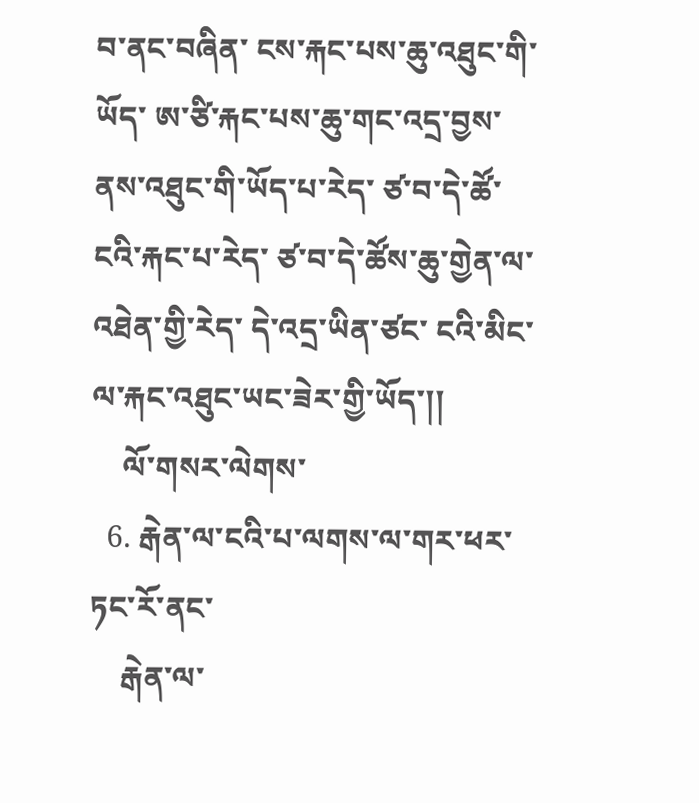བ་ནང་བཞིན་ ངས་རྐང་པས་ཆུ་འཐུང་གི་ཡོད་ ཨ་ཙི་རྐང་པས་ཆུ་གང་འདྲ་བྱས་ནས་འཐུང་གི་ཡོད་པ་རེད་ ཙ་བ་དེ་ཚོ་ངའི་རྐང་པ་རེད་ ཙ་བ་དེ་ཚོས་ཆུ་གྱེན་ལ་འཐེན་གྱི་རེད་ དེ་འདྲ་ཡིན་ཙང་ ངའི་མིང་ལ་རྐང་འཐུང་ཡང་ཟེར་གྱི་ཡོད་།།
    ལོ་གསར་ལེགས་
  6. རྒེན་ལ་ངའི་པ་ལགས་ལ་གར་ཕར་ཏང་རོ་ནང་
    རྒེན་ལ་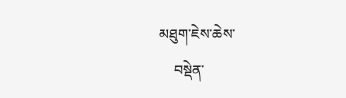མཐུག་ཇེས་ཆེས་
    བསྡེན་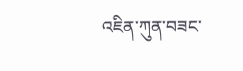འཇིན་ཀུན་བཟང་